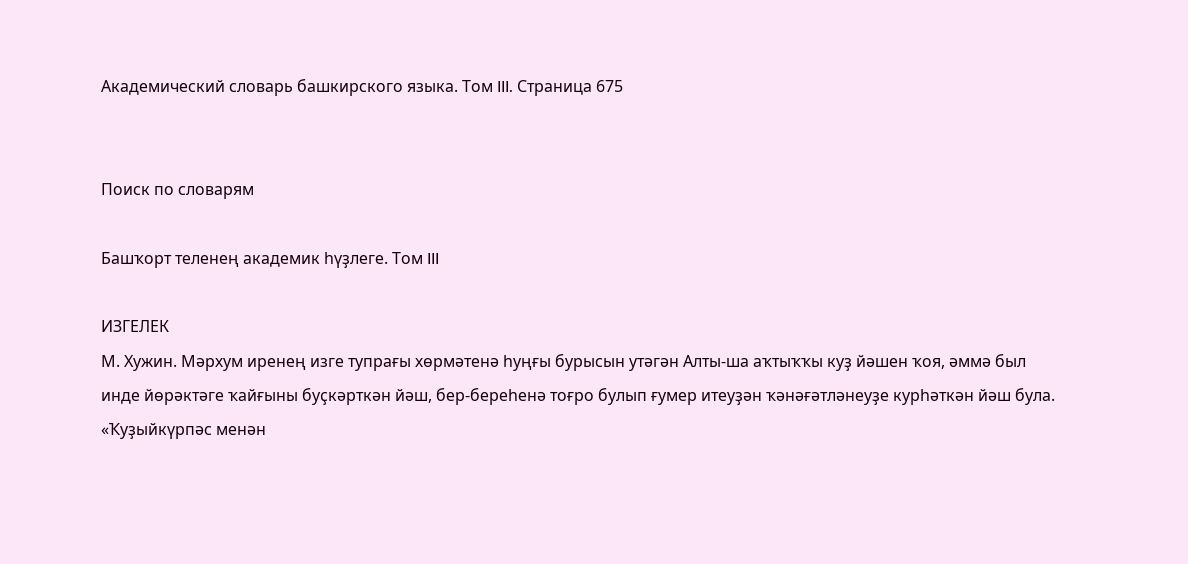Академический словарь башкирского языка. Том III. Страница 675


Поиск по словарям

Башҡорт теленең академик һүҙлеге. Том III

ИЗГЕЛЕК
М. Хужин. Мәрхум иренең изге тупрағы хөрмәтенә һуңғы бурысын утәгән Алты-ша аҡтыҡҡы куҙ йәшен ҡоя, әммә был инде йөрәктәге ҡайғыны буҫкәрткән йәш, бер-береһенә тоғро булып ғумер итеуҙән ҡәнәғәтләнеуҙе курһәткән йәш була. «Ҡуҙыйкүрпәс менән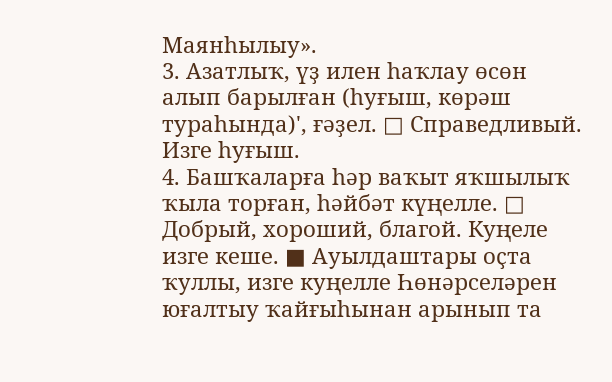Маянһылыу».
3. Азатлыҡ, үҙ илен һаҡлау өсөн алып барылған (һуғыш, көрәш тураһында)', ғәҙел. □ Справедливый. Изге һуғыш.
4. Башҡаларға һәр ваҡыт яҡшылыҡ ҡыла торған, һәйбәт күңелле. □ Добрый, хороший, благой. Куңеле изге кеше. ■ Ауылдаштары оҫта ҡуллы, изге куңелле Һөнәрселәрен юғалтыу ҡайғыһынан арынып та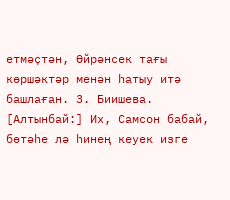етмәҫтән, Өйрәнсек тағы көршәктәр менән һатыу итә башлаған. 3. Биишева. [Алтынбай:] Их, Самсон бабай, бөтәһе лә һинең кеуек изге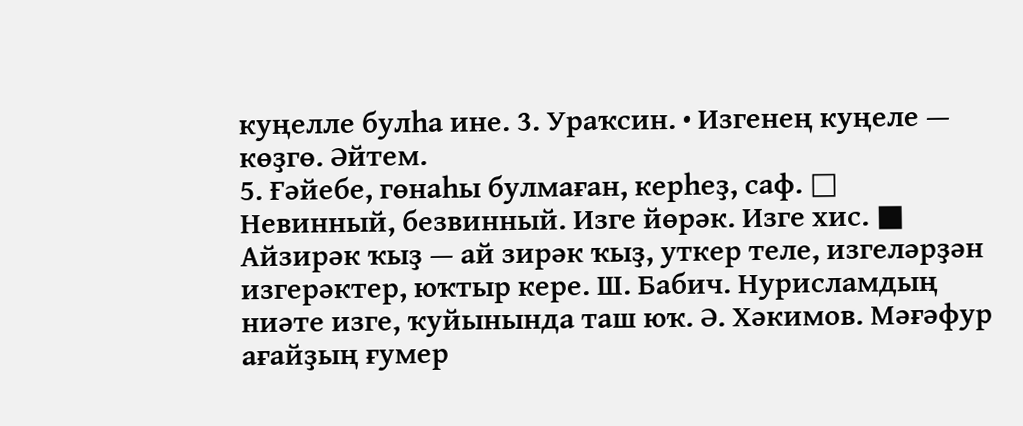куңелле булһа ине. 3. Ураҡсин. • Изгенең куңеле — көҙгө. Әйтем.
5. Ғәйебе, гөнаһы булмаған, керһеҙ, саф. □ Невинный, безвинный. Изге йөрәк. Изге хис. ■ Айзирәк ҡыҙ — ай зирәк ҡыҙ, уткер теле, изгеләрҙән изгерәктер, юҡтыр кере. Ш. Бабич. Нурисламдың ниәте изге, ҡуйынында таш юҡ. Ә. Хәкимов. Мәғәфур ағайҙың ғумер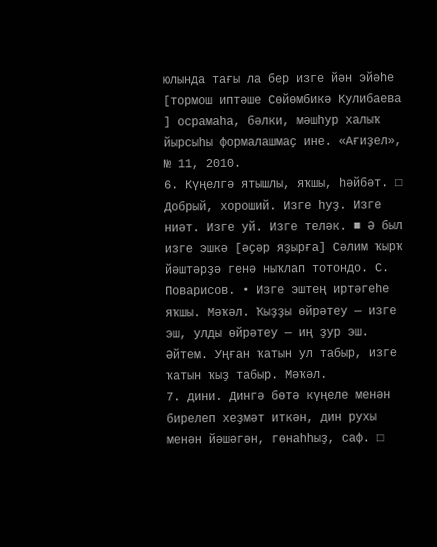юлында тағы ла бер изге йән эйәһе [тормош иптәше Сөйөмбикә Кулибаева ] осрамаһа, бәлки, мәшһур халыҡ йырсыһы формалашмаҫ ине. «Ағиҙел», № 11, 2010.
6. Күңелгә ятышлы, яҡшы, һәйбәт. □ Добрый, хороший. Изге һуҙ. Изге ниәт. Изге уй. Изге теләк. ■ Ә был изге эшкә [әҫәр яҙырға] Сәлим ҡырҡ йәштәрҙә генә ныҡлап тотондо. С. Поварисов. • Изге эштең иртәгеһе яҡшы. Мәҡәл. Ҡыҙҙы өйрәтеу — изге эш, улды өйрәтеу — иң ҙур эш. Әйтем. Уңған ҡатын ул табыр, изге ҡатын ҡыҙ табыр. Мәҡәл.
7. дини. Дингә бөтә күңеле менән бирелеп хеҙмәт иткән, дин рухы менән йәшәгән, гөнаһһыҙ, саф. □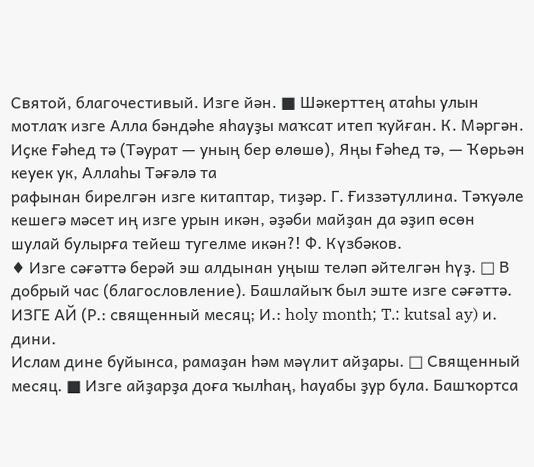Святой, благочестивый. Изге йән. ■ Шәкерттең атаһы улын мотлаҡ изге Алла бәндәһе яһауҙы маҡсат итеп ҡуйған. К. Мәргән. Иҫке Ғәһед тә (Тәурат — уның бер өлөшө), Яңы Ғәһед тә, — Ҡөрьән кеуек ук, Аллаһы Тәғәлә та
рафынан бирелгән изге китаптар, тиҙәр. Г. Ғиззәтуллина. Тәҡуәле кешегә мәсет иң изге урын икән, әҙәби майҙан да әҙип өсөн шулай булырға тейеш тугелме икән?! Ф. Күзбәков.
♦ Изге сәғәттә берәй эш алдынан уңыш теләп әйтелгән һүҙ. □ В добрый час (благословление). Башлайыҡ был эште изге сәғәттә.
ИЗГЕ АЙ (Р.: священный месяц; И.: holy month; T.: kutsal ay) и. дини.
Ислам дине буйынса, рамаҙан һәм мәүлит айҙары. □ Священный месяц. ■ Изге айҙарҙа доға ҡылһаң, һауабы ҙур була. Башҡортса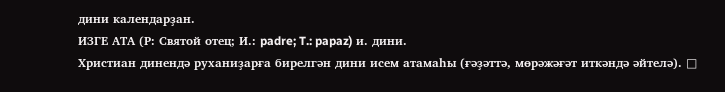дини календарҙан.
ИЗГЕ АТА (Р: Святой отец; И.: padre; T.: papaz) и. дини.
Христиан динендә руханиҙарға бирелгән дини исем атамаһы (ғәҙәттә, мөрәжәғәт иткәндә әйтелә). □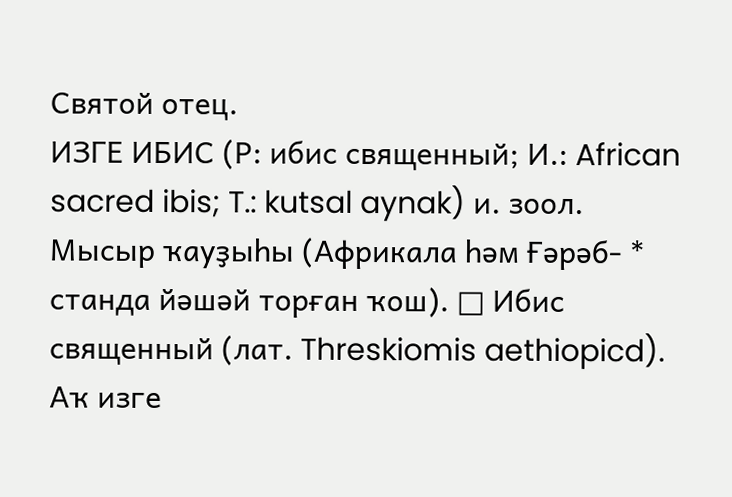Святой отец.
ИЗГЕ ИБИС (Р: ибис священный; И.: African sacred ibis; T.: kutsal aynak) и. зоол.
Мысыр ҡауҙыһы (Африкала һәм Ғәрәб- * станда йәшәй торған ҡош). □ Ибис священный (лат. Threskiomis aethiopicd). Аҡ изге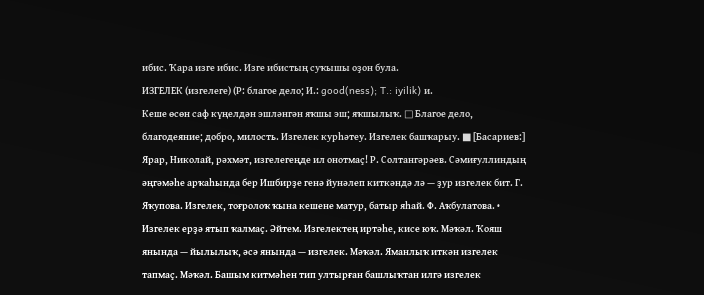ибис. Ҡара изге ибис. Изге ибистың суҡышы оҙон була.
ИЗГЕЛЕК (изгелеге) (Р: благое дело; И.: good(ness); T.: iyilik) и.
Кеше өсөн саф күңелдән эшләнгән яҡшы эш; яҡшылыҡ. □ Благое дело, благодеяние; добро, милость. Изгелек курһәтеу. Изгелек башҡарыу. ■ [Басариев:] Ярар, Николай, рәхмәт, изгелегеңде ил онотмаҫ! Р. Солтангәрәев. Сәмиғуллиндың әңгәмәһе арҡаһында бер Ишбирҙе генә йунәлеп киткәндә лә — ҙур изгелек бит. Г. Яҡупова. Изгелек, тоғролоҡ ҡына кешене матур, батыр яһай. Ф. Аҡбулатова. • Изгелек ерҙә ятып ҡалмаҫ. Әйтем. Изгелектең иртәһе, кисе юҡ. Мәҡәл. Ҡояш янында — йылылыҡ, әсә янында — изгелек. Мәҡәл. Яманлыҡ иткән изгелек тапмаҫ. Мәҡәл. Башым китмәһен тип ултырған башлыҡтан илгә изгелек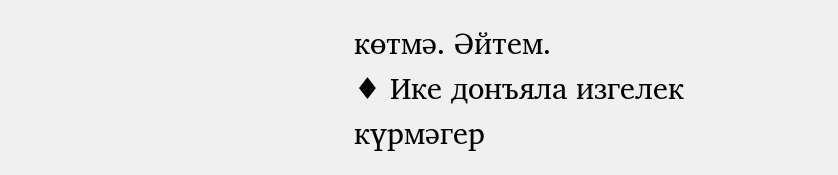көтмә. Әйтем.
♦ Ике донъяла изгелек күрмәгер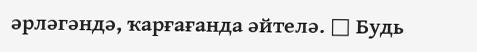әрләгәндә, ҡарғағанда әйтелә. □ Будь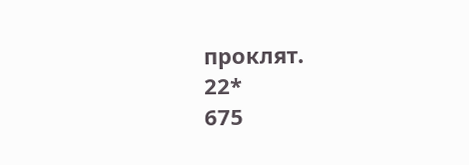проклят.
22*
675